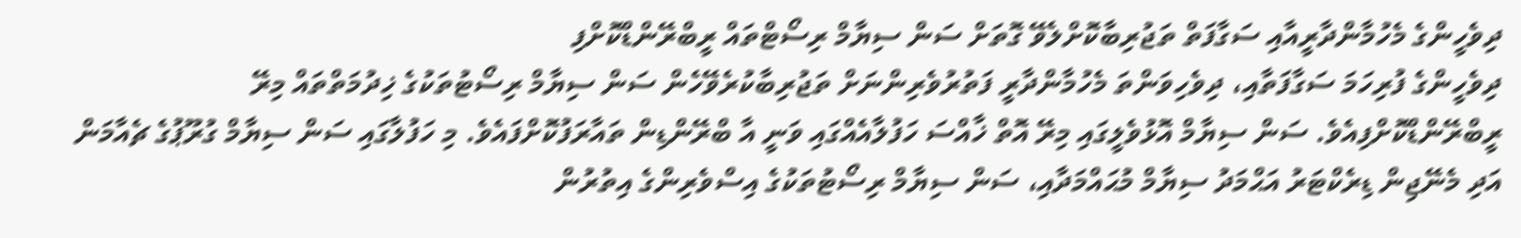ދިވެހީންގެ މެހުމާންދާރީއާއި ސަގާފަތް ތަޖުރިބާކޮށްލެވޭ ގޮތަށް ސަން ސިޔާމް ރިސޯޓްތައް ރީބްރޭންޑްކޮށްފި
ދިވެހީންގެ ފުރިހަމަ ސަގާފަތާއި، ދިވެހިވަންތަ މެހުމާންދާރީ ފަތުރުވެރިންނަށް ތަޖުރިބާކުރެވޭހެން ސަން ސިޔާމް ރިސޯޓުތަކުގެ ޚިދުމަތްތައް މިރޭ ރީބްރޭންޑްކޮށްފިއެވެ. ސަން ސިޔާމް އޮޅުވެލީގައި މިރޭ އޮތް ޚާއްސަ ހަފުލާއެއްގައި ވަނީ އާ ބްރޭންޑިން ތައާރަފުކޮށްފައެވެ. މި ހަފުލާގައި ސަން ސިޔާމް ގުރޫޕުގެ ޗެއާމަން އަދި މެނޭޖިން ޑިރެކްޓަރު އަޙްމަދު ސިޔާމް މުޙައްމަދާއި، ސަން ސިޔާމް ރިސޯޓުތަކުގެ އިސްވެރިންގެ އިތުރުން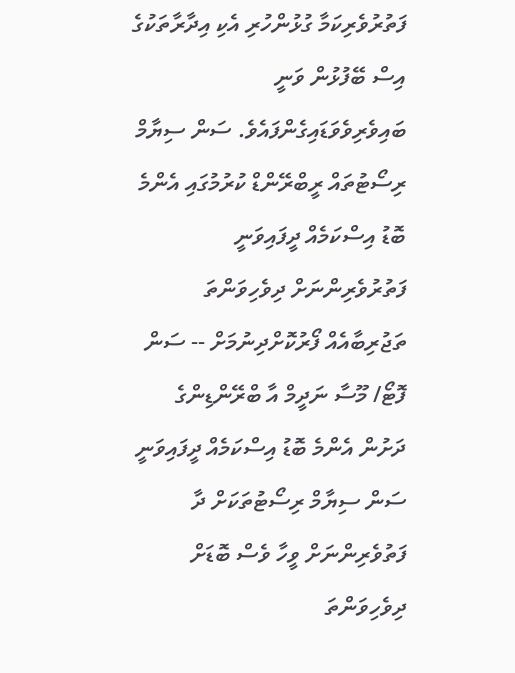ފަތުރުވެރިކަމާ ގުޅުންހުރި އެކި އިދާރާތަކުގެ އިސް ބޭފުޅުން ވަނީ ބައިވެރިވެވަޑައިގެންފައެވެ. ސަން ސިޔާމް ރިސޯޓުތައް ރީބްރޭންޑް ކުރުމުގައި އެންމެ ބޮޑު އިސްކަމެއް ދީފައިވަނީ ފަތުރުވެރިންނަށް ދިވެހިވަންތަ ތަޖުރިބާއެއް ފޯރުކޮށްދިނުމަށް -- ސަން ފޮޓޯ/ މޫސާ ނަދީމް އާ ބްރޭންޑިންގެ ދަށުން އެންމެ ބޮޑު އިސްކަމެއް ދީފައިވަނީ ސަން ސިޔާމް ރިސޯޓުތަކަށް ދާ ފަތުވެރިންނަށް ވީހާ ވެސް ބޮޑަށް ދިވެހިވަންތަ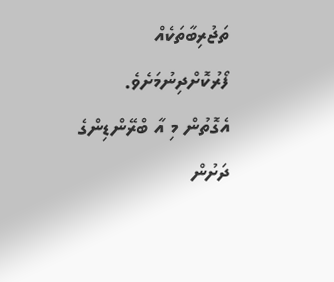ތަޖުރިބާތަކެއް ފޯރުކޮށްދިނުމަށެވެ. އެގޮތުން މި އާ ބްރޭންޑިންގެ ދަށުން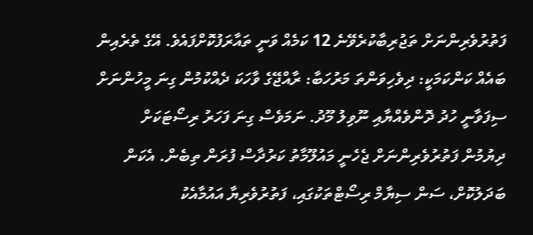ފަތުރުވެރިންނަށް ތަޖުރިބާކުރެވޭނެ 12 ކަމެއް ވަނީ ތައާރަފުކޮށްފައެވެ. އޭގެ ތެރެއިން ބައެއް ކަންކަމަކީ: ދިވެހިވަންތަ މަރުހަބާ: ރާއްޖޭގެ ވާހަކަ ދެއްކުމުން ގިނަ މީހުންނަށް ސިފަވާނީ ހުދު ދޮންވެއްޔާއި ނޫވިލު މޫދު. ނަމަވެސް ގިނަ ފަހަރު ރިސޯޓަކަށް ދިޔުމުން ފަތުރުވެރިންނަށް ޖެހެނީ މައުލޫމާތު ކަރުދާސް ފުރަން ތިބެން. އެކަން ބަދަލުކޮށް، ސަން ސިޔާމް ރިސޯޓްތަކުގައި، ފަތުރުވެރިޔާ އައުމާއެކު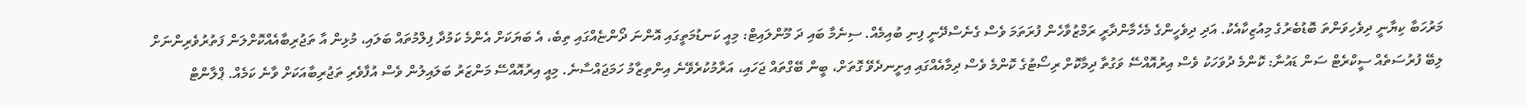މަރުހަބާ ކިޔާނީ ދިވެހިވަންތަ ބޮޑުބެރުގެ މިއުޒިކާއެކު. އަދި ދިވެހީންގެ މެހެމާންދާރީ ރަމްޒުވާހެން ފުރަތަމަ ވެސް ގެނެސްދޭނީ ފިނި ބުއިމެއް. ސިނެމާ ބައި ދަ މޫންލައިޓް: މިއީ ކަނޑުމަތީގައި އޮންނަ ދޯންޏެއްގައި ތިބެ، އެ ބަޔަކަށް އެންމެ ކަމުދާ ފިލްމުތައް ބަލައި، މުޅިން އާ ތަޖުރިބާއެއްކޮށްލަން ފަތުރުވެރިންނަށް ލިބޭ ފުރުސަތެއް ސީކްރެޓް ސަން ޑައުނާ: ކޮންމެ ދުވަހަކު ވެސް އިރުއޮއްސޭ ވަގުތާ ދިމާކޮށް ރިސޯޓުގެ ކޮންމެ ވެސް ދިމާއެއްގައި އިށީނދެވޭ ގޮތަށް، ބީން ބޭގްތައް ޖަހައި، އަރާމުކުރެވޭނެ އިންތިޒާމު ހަމަޖައްސާނެ. މިއީ އިރުއޮއްސޭ މަންޒަރު ބަލައިލުން ވެސް އުފާވެރި ތަޖުރިބާއަކަށް ވާނެ ކަމެއް. ޕްލާންޓް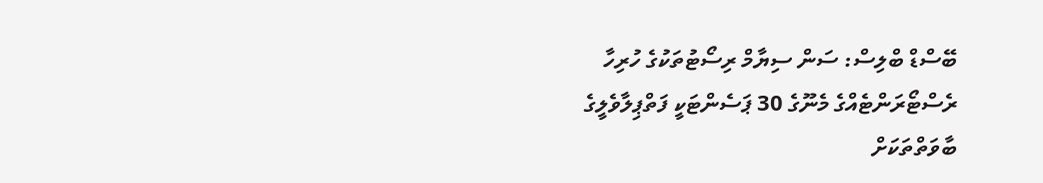ބޭސްޑް ބްލިސް: ސަން ސިޔާމް ރިސޯޓުތަކުގެ ހުރިހާ ރެސްޓޯރަންޓެއްގެ މެނޫގެ 30 ޕަސެންޓަކީ ފަތްޕިލާވެލީގެ ބާވަތްތަކަށް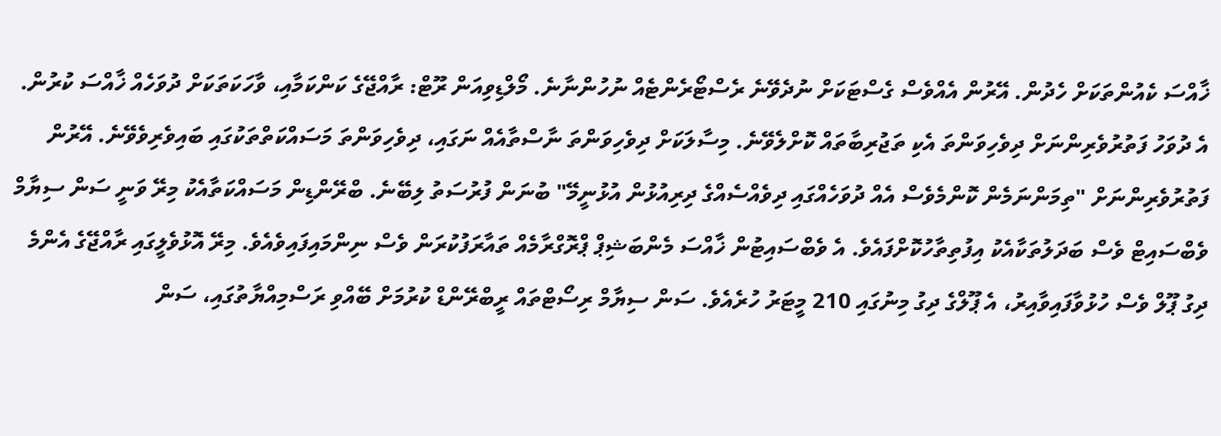ޚާއްސަ ކެއުންތަކަށް ހެދުން. އޭރުން އެއްވެސް ގެސްޓަކަށް ނުދެވޭނެ ރެސްޓޯރެންޓެއް ނުހުންނާނެ. މޯލްޑިވިއަން ރޫޓް: ރާއްޖޭގެ ކަންކަމާއި، ވާހަކަތަކަށް ދުވަހެއް ޚާއްސަ ކުރުން. އެ ދުވަހު ފަތުރުވެރިންނަށް ދިވެހިވަންތަ އެކި ތަޖުރިބާތައް ކޮށްލެވޭނެ. މިސާލަކަށް ދިވެހިވަންތަ ނާސްތާއެއް ނަގައި، ދިވެހިވަންތަ މަސައްކަތްތަކުގައި ބައިވެރިވެވޭނެ. އޭރުން ފަތުރުވެރިންނަށް "ތިމަންނަމެން ކޮންމެވެސް އެއް ދުވަހެއްގައި ދިވެއްސެއްގެ ދިރިއުޅުން އުޅުނީމޭ" ބުނަން ފުރުސަތު ލިބޭނެ. ބްރޭންޑިން މަސައްކަތާއެކު މިރޭ ވަނީ ސަން ސިޔާމް ވެބްސައިޓް ވެސް ބަދަލުތަކާއެކު އިފުތިތާހުކޮށްފައެވެ. އެ ވެބްސައިޓުން ޚާއްސަ މެންބަޝިޕް ޕްރޮގްރާމެއް ތައާރަފުކުރަން ވެސް ނިންމައިފައިވެއެވެ. މިރޭ އޮޅުވެލީގައި ރާއްޖޭގެ އެންމެ ދިގު ޕޫލް ވެސް ހުޅުވާފައިވާއިރު، އެ ޕޫލްގެ ދިގު މިނުގައި 210 މީޓަރު ހުރެއެވެ. ސަން ސިޔާމް ރިސޯޓްތައް ރީބްރޭންޑް ކުރުމަށް ބޭއްވި ރަސްމިއްޔާތުގައި، ސަން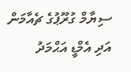ސިޔާމް ގުރޫޕުގެ ޗެއާމަން އަދި އެމްޑީ އަޙްމަދު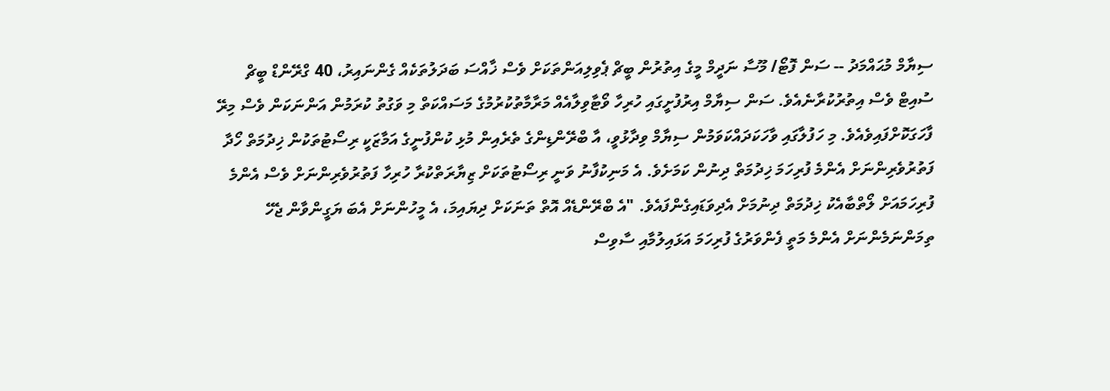ސިޔާމް މުޙައްމަދު -- ސަން ފޮޓޯ/ މޫސާ ނަދީމް މީގެ އިތުރުން ބީޗް ޕެވިލިއަންތަކަށް ވެސް ޚާއްސަ ބަދަލުތަކެއް ގެންނައިރު، 40 ގްރޭންޑް ބީޗް ސުއިޓް ވެސް އިތުރުކުރާނެއެވެ. ސަން ސިޔާމް އިރުފުށީގައި ހުރިހާ ވޯޓާވިލާއެއް މަރާމާތުކުރުމުގެ މަސައްކަތް މި ވަގުތު ކުރަމުން އަންނަކަން ވެސް މިރޭ ފާހަގަކޮށްފައިވެއެވެ. މި ހަފުލާގައި ވާހަކަދައްކަވަމުން ސިޔާމް ވިދާޅުވީ، އާ ބްރޭންޑިންގެ ތެރެއިން މުޅި ކުންފުނީގެ އަމާޒަކީ ރިސޯޓުތަކުން ޚިދުމަތް ހޯދާ ފަތުރުވެރިންނަށް އެންމެ ފުރިހަމަ ޚިދުމަތް ދިނުން ކަމަށެވެ. އެ މަނިކުފާނު ވަނީ ރިސޯޓުތަކަށް ޒިޔާރަތްކުރާ ހުރިހާ ފަތުރުވެރިންނަށް ވެސް އެންމެ ފުރިހަމައަށް ލޯތްބާއެކު ޚިދުމަތް ދިނުމަށް އެދިވަޑައިގެންފައެވެ. "އެ ބްރޭންޑެއް އޮތް ތަނަކަށް ދިޔައިމަ، އެ މީހުންނަށް އެބަ ޔަގީންވާން ޖެހޭ ތިމަންނަމެންނަށް އެންމެ މަތީ ފެންވަރުގެ ފުރިހަމަ އަޅައިލުމާއި ސާވިސް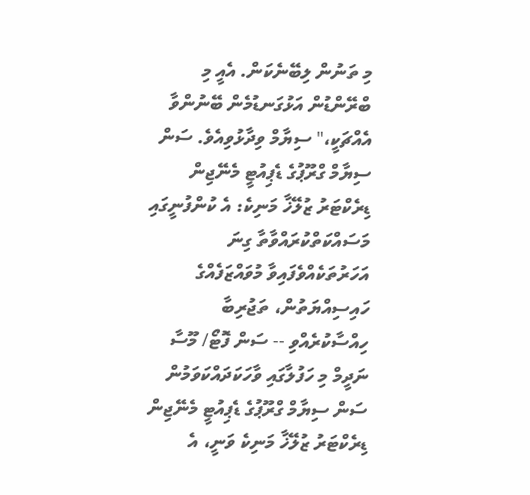މި ތަނުން ލިބޭނެކަން. އެއީ މި ބްރޭންޑުން އަޅުގަނޑުމެން ބޭނުންވާ އެއްޗަކީ،" ސިޔާމް ވިދާޅުވިއެވެ. ސަން ސިޔާމް ގްރޫޕުގެ ޑެޕިއުޓީ މެނޭޖިން ޑިރެކްޓަރު ޒުލޭޚާ މަނިކެ: އެ ކުންފުނީގައި މަސައްކަތްކުރައްވާތާ ގިނަ އަހަރުތަކެއްވެފައިވާ މުވައްޒަފެއްގެ ހައިސިއްޔަތުން، ތަޖުރިބާ ހިއްސާކުރެއްވި -- ސަން ފޮޓޯ/ މޫސާ ނަދީމް މި ހަފުލާގައި ވާހަކަދައްކަވަމުން ސަން ސިޔާމް ގްރޫޕުގެ ޑެޕިއުޓީ މެނޭޖިން ޑިރެކްޓަރު ޒުލޭޚާ މަނިކެ ވަނީ، އެ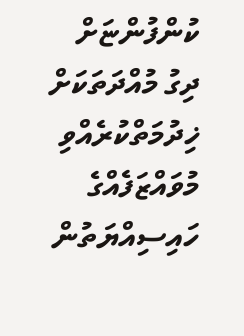ކުންފުންޏަށް ދިގު މުއްދަތަކަށް ޚިދުމަތްކުރެއްވި މުވައްޒަފެއްގެ ހައިސިއްޔަތުން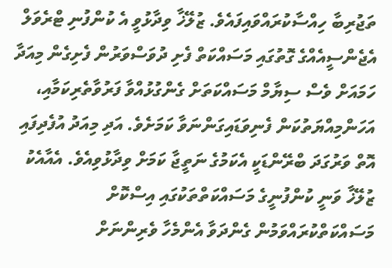ތަޖުރިބާ ހިއްސާކުރައްވައިފައެވެ. ޒުލޭޚާ ވިދާޅުވީ އެ ކުންފުނި ޓްރެވަލް އެޖެންސީއެއްގެ ގޮތުގައި މަސައްކަތް ފެށި ދުވަސްވަރުން ފެށިގެން މިއަދާ ހަމައަށް ވެސް ސިޔާމް މަސައްކަތަށް ގެންގުޅުއްވާ ފަރުވާތެރިކަމާއި، އަހަންމިއްޔަތުކަން ފެނިވަޑައިގަންނަވާ ކަމަށެވެ. އަދި މިއަދު އުފެދިފައި އޮތް ވަރުގަދަ ބްރޭންޑަކީ އެކަމުގެ ނަތީޖާ ކަމަށް ވިދާޅުވިއެވެ. އެއާއެކު ޒުލޭޚާ ވަނީ ކުންފުނީގެ މަސައްކަތްތަކުގައި އިސްކޮށް މަސައްކަތްކުރައްވަމުން ގެންދަވާ އެންމެހާ ވެރިންނަށް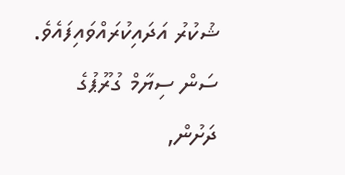ޝުކުރު އަދައިކުރައްވައިފައެވެ. ސަން ސިޔާމް ގުރޫޕުގެ ދަށުން,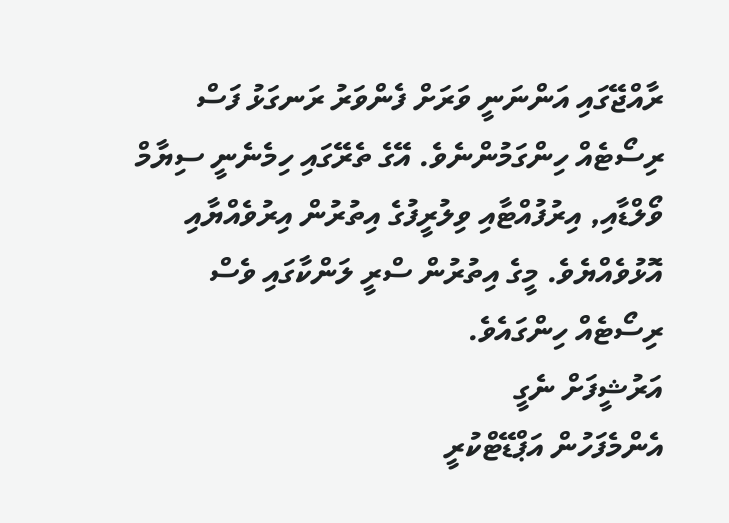ރާއްޖޭގައި އަންނަނީ ވަރަށް ފެންވަރު ރަނގަޅު ފަސް ރިސޯޓެއް ހިންގަމުންނެވެ. އޭގެ ތެރޭގައި ހިމެނެނީ ސިޔާމް ވޯލްޑާއި, އިރުފުއްޓާއި ވިލުރީފުގެ އިތުރުން އިރުވެއްޔާއި އޮޅުވެއްޔެވެ. މީގެ އިތުރުން ސްރީ ލަންކާގައި ވެސް ރިސޯޓެއް ހިންގައެވެ.
އަރުޝީފަށް ނެގީ
އެންމެފަހުން އަޕްޑޭޓްކުރީ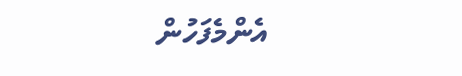އެންމެފަހުން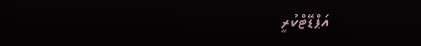އަޕްޑޭޓްކުރީ